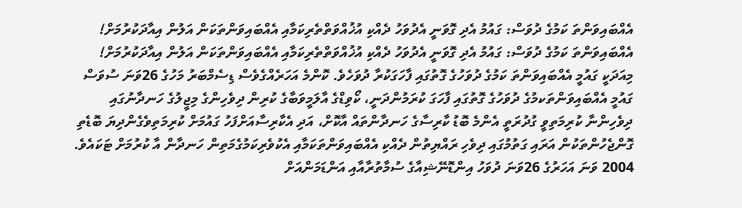އެއްބައިވަންތަ ކަމުގެ ދުވަސް: ގައުމު އެދި ގޮވަނީ އެދުވަހު ދެއްކި އުޚުއްވަތްތެރިކަމާއި އެއްބައިވަންތަކަން އަލުން އިއާދަކުރުމަށް!
އެއްބައިވަންތަ ކަމުގެ ދުވަސް: ގައުމު އެދި ގޮވަނީ އެދުވަހު ދެއްކި އުޚުއްވަތްތެރިކަމާއި އެއްބައިވަންތަކަން އަލުން އިއާދަކުރުމަށް!
މިއަދަކީ ގައުމީ އެއްބައިވަންތަ ކަމުގެ ދުވަހުގެ ގޮތުގައި ފާހަގަކުރާ ދުވަހެވެ. ކޮންމެ އަހަރެއްގެވެސް ޑިސެމްބަރު މަހުގެ 26ވަނަ ސުވަސް ގައުމީ އެއްބައިވަންތަކމުގެ ދުވަހުގެ ގޮތުގައި ފާހަގަ ކުރަމުންދަނީ، ކޯވިޑްގެ އާލަމީވަބާގެ ކުރިން ދިވެހިންގެ މިޖީލުގެ ހަނދާނުގައި ދިވެހިންނާ ކުރިމަތިވީ ގުދުރަތީ އެންމެ ބޮޑު ކާރިސާގެ ހަނދާންތައް އާކޮށް، އަދި އެކާރިސާއަށްފަހު ގައުމަށް ކުރިމަތިވެގެންދިޔަ ބޮޑެތި ގޮންޖެހުންތަކުން އަރައި ގަތުމުގައި ދިވެހި ރައްޔިތުން ދެއްކި އެއްބައިވަންތަކަމާއި އެކުވެރިކަމުގެމަތިން ހަނދާން އާ ކުރުމަށް ޓަކައެވެ.
2004 ވަނަ އަހަރުގެ 26ވަނަ ދުވަހު އިންޑޮނޭޝިއާގެ ސުމާތުރާއާއި އަންޑަމަންއަށް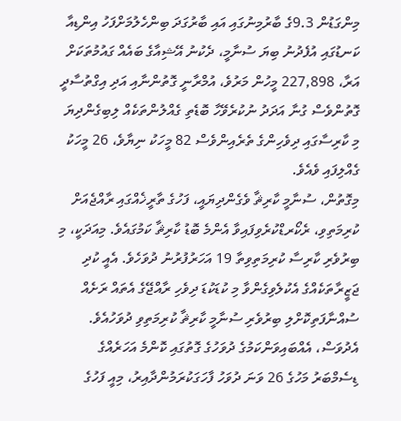މިންގަޑުން 9.3ގެ ބާރުމިނުގައި އައި ބާރުގަދަ ބިންހެލުމަށްފަހު އިންޑިއާ ކަނޑުގައި އުފެދުނު ބިޔަ ސުނާމީ، ދެކުނު އޭޝިއާގެ ބައެއް ގައުމުތަކަށް އަރާ، 227,898 މީހުން މަރުވެ، އުމްރާނީ ގޮތުންނާއި އަދި އިގްތުސާދީ ގޮތުންވެސް ގުނާ އަދަދު ނުކުރެވޭހާ ބޮޑެތި ގެއްލުންތަކެއް ލިބިގެންދިޔަ މި ކާރިސާގައި ދިވެހިންގެ ތެރެއިންވެސް 82 މީހަކު ނިޔާވެ، 26 މީހަކު ގެއްލިފައި ވެއެވެ.
މިގޮތުން، ސުނާމީ ކާރިޘާ ވެގެންދިޔައީ، ފަހުގެ ތާރީޚެއްގައި ރާއްޖެއަށް ކުރިމަތިވި، ރެކޯރޑްކުރެވިފައިވާ އެންމެ ބޮޑު ކާރިޘާ ކަމުގައެވެ. މިއަދަކީ، މި ބިރުވެރި ކާރިސާ ކުރިމަތިވިތާ 19 އަހަރުފުރުނު ދުވަހެވެ. އެއީ ކުދި ޖަޒީރާތަކެއްގެ އެކުލެވިގެންވާ މި ކުޑަކުޑަ ދިވެހި ރާއްޖޭގެ އެތައް ރަށެއް ސުއްނާފަތިކޮށްލި ބިރުވެރި ސުނާމީ ކާރިޘާ ކުރިމަތިވި ދުވަހުއެވެ. އެދުވަސް، އެއްބައިވަންކަމުގެ ދުވަހުގެ ގޮތުގައި ކޮންމެ އަހަރެއްގެ ޑިސެމްބަރު މަހުގެ 26 ވަނަ ދުވަހު ފާހަގަކުރަމުންދާއިރު، މިއީ ފަހުގެ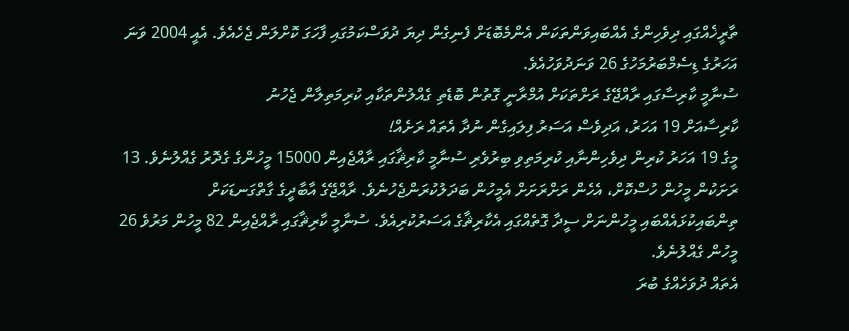ތާރީޚެއްގައި ދިވެހިންގެ އެއްބައިވަންތަކަން އެންމެބޮޑަށް ފެނިގެން ދިޔަ ދުވަސްކަމުގައި ފާހަގަ ކޮށްލަން ޖެހެއެވެ. އެއީ 2004 ވަނަ އަހަރުގެ ޑިސެމްބަރުމަހުގެ 26 ވަނަދުވަހުއެވެ.
ސުނާމީ ކާރިސާގައި ރާއްޖޭގެ ރަށްތަކަށް އުމްރާނީ ގޮތުން ބޮޑެތި ގެއްލުންތަކާއި ކުރިމަތިލާން ޖެހުނު
ކާރިސާއަށް 19 އަހަރު، އަދިވެސް އަސަރު ފިލައިގެން ނުދާ އެތައް ރަށެއް!
މީގެ 19 އަހަރު ކުރިން ދިވެހިންނާއި ކުރިމަތިވި ބިރުވެރި ސުނާމީ ކާރިޘާގައި ރާއްޖެއިން 15000 މީހުންގެ ގެދޮރު ގެއްލުނެވެ. 13 ރަށަކުން މީހުން ހުސްކޮށް، އެހެން ރަށްރަށަށް އެމީހުން ބަދަލުކުރަންޖެހުނެވެ. ރާއްޖޭގެ އާބާދީގެ ގާތްގަނޑަކަށް ތިންބައިކުޅައެއްބައި މީހުންނަށް ސީދާ ގޮތެއްގައި އެކާރިޘާގެ އަސަރުކުރިއެވެ. ސުނާމީ ކާރިޘާގައި ރާއްޖެއިން 82 މީހުން މަރުވެ 26 މީހުން ގެއްލުނެވެ.
އެތައް ދުވަހެއްގެ ބުރަ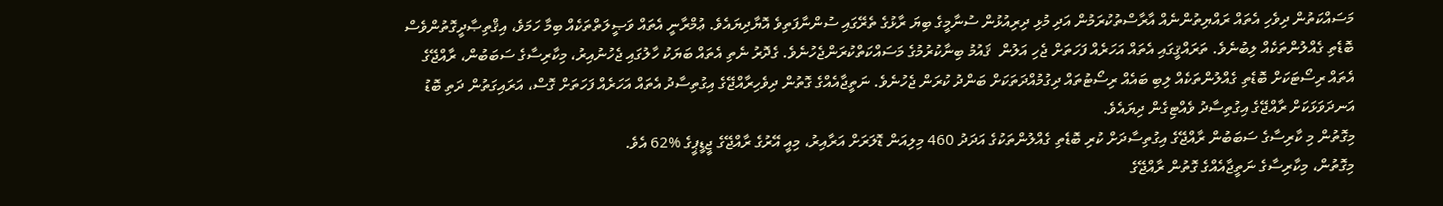މަސައްކަތުން ދިވެހި އެތައް ރައްޔިތުންނެއް އާރާސްތުކުރަމުން އަދި މުޅި ދިރިއުޅުން ސުނާމީގެ ބިޔަ ރާޅުގެ ތެރޭގައި ސުންނާފަތިވެ އޮޔާދިޔައެވެ. ޢުމްރާނީ އެތައް ވަޞީލަތްތަކެއް ބިމާ ހަމަވެ، އިޤްތިޞާދީގޮތުންވެސް ބޮޑެތި ގެއްލުންތަކެއް ލިބުނެވެ. ތަރައްޤީގައި އެތައް އަހަރެއް ފަހަތަށް ޖެހި އަލުން  ޤައުމު ބިނާކުރުމުގެ މަސައްކަތްކުރަންޖެހުނެވެ. ގެދޮރު ނެތި އެތައް ބަޔަކު ހާލުގައި ޖެހުނުއިރު، މިކާރިސާގެ ސަބަބުން، ރާއްޖޭގެ އެތައް ރިސޯޓަކަށް ބޮޑެތި ގެއްލުންތަކެއް ލިބި ބައެއް ރިސޯޓުތައް ދިގުމުއްދަތަކަށް ބަންދު ކުރަން ޖެހުނެވެ. ނަތީޖާއެއްގެ ގޮތުން ދިވެހިރާއްޖޭގެ އިގުތިސާދު އެތައް އަހަރެއް ފަހަތަށް ގޮސް، އަރައިގަތުން ދަތި ބޮޑު އަނދަވަޅަކަށް ރާއްޖޭގެ އިގުތިސާދު ވެއްޓިގެން ދިޔައެވެ.
މިގޮތުން މި ކާރިސާގެ ސަބަބުން ރާއްޖޭގެ އިގުތިސާދަށް ކުރި ބޮޑެތި ގެއްލުންތަކުގެ އަދަދު 460 މިލިއަން ޑޮލަރަށް އަރާއިރު، މިއީ އޭރުގެ ރާއްޖޭގެ ޖީޑީޕީގެ %62 އެވެ.
މިގޮތުން، މިކާރިސާގެ ނަތީޖާއެއްގެ ގޮތުން ރާއްޖޭގެ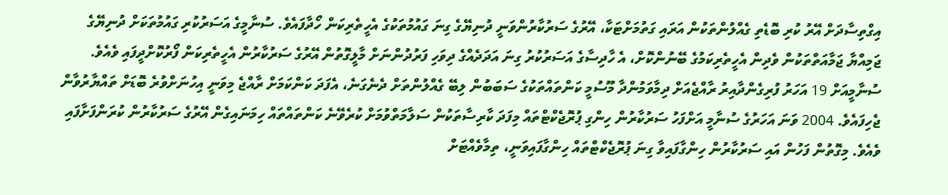އިގްތިސާދަށް އޭރު ކުރި ބޮޑެތި ގެއްލުންތަކުން އަރައި ގަތުމަށްޓަކާ، އޭރުގެ ސަރުކާރުންވަނީ ދުނިޔޭގެ ގިނަ ގައުމުތަކުގެ އެހީތެރިކަން ހޯދާފައެވެ. ސުނާމީގެ އަސަރުކުރި ގައުމުތަކަށް ދުނިޔޭގެ ޖަމިއްޔާ ޖަމާއަތްތަކުން ވެދިން އެހީތެރިކަމުގެ ބޭނުންކޮށް، އެ ހާދިސާގެ އަސަރުކުރު ގިނަ އަދަދެއްގެ ދިވަހި ފަރުދުންނަށް މާލީގޮތުން އޭރުގެ ސަރުކާރުން އެހީތެރިކަން ފޯރުކޮށްދީފައި ވެއެވެ.
ސުނާމީއަށް 19 އަހަރު ފުރިގެންދާއިރު ރާއްޖެއަށް ދިމާވަމުންދާ މޫސުމީ ކަންތައްތަކުގެ ސަބަބުން ލިބޭ ގެއްލުންތަށް ދެނެގަނެ، އެފަދަ ކަންކަމަށް ރާއްޖެ މިވަނީ އިހުނަށްވުރެ ބޮޑަށް ތައްޔާރުވާން ޖެހިފައެވެ. 2004 ވަނަ އަހަރުގެ ސުނާމީ އަށްފަހު ސަރުކާރުން ހިންގި ޕުރޮޖެކްޓްތައް މިފަދަ ކާރިސާތަކުން ސަލާމަތްވުމަށް ކުރެވޭނެ ކަންތައްތައް ހިމަނައިގެން އޭރުގެ ސަރުކާރުން ކުރަންފަށާފައި ވެއެވެ. މިގޮތުން ފަހުން އައި ސަރުކާރުން ހިންގާފައިވާ ގިނަ ޕުރޮޖެކްޓްތައް ހިންގާފައިވަނީ، ތިމާވެއްޓަށް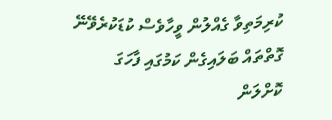ކުރިމަތިވާ ގެއްލުން ވީހާވެސް ކުޑަކުރެވޭނޭ ގޮތްތައް ބަލައިގެން ކަމުގައި ފާހަގަ ކޮށްލަން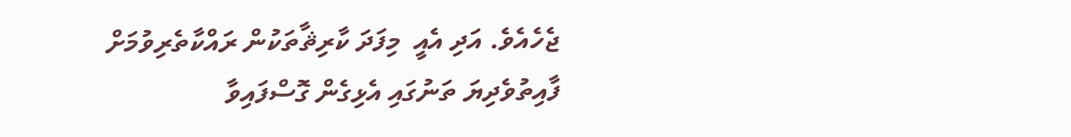ޖެހެއެވެ. އަދި އެއީ  މިފަދަ ކާރިޘާތަކުން ރައްކާތެރިވުމަށް ފާއިތުވެދިޔަ ތަނުގައި އެޅިގެން ގޮސްފައިވާ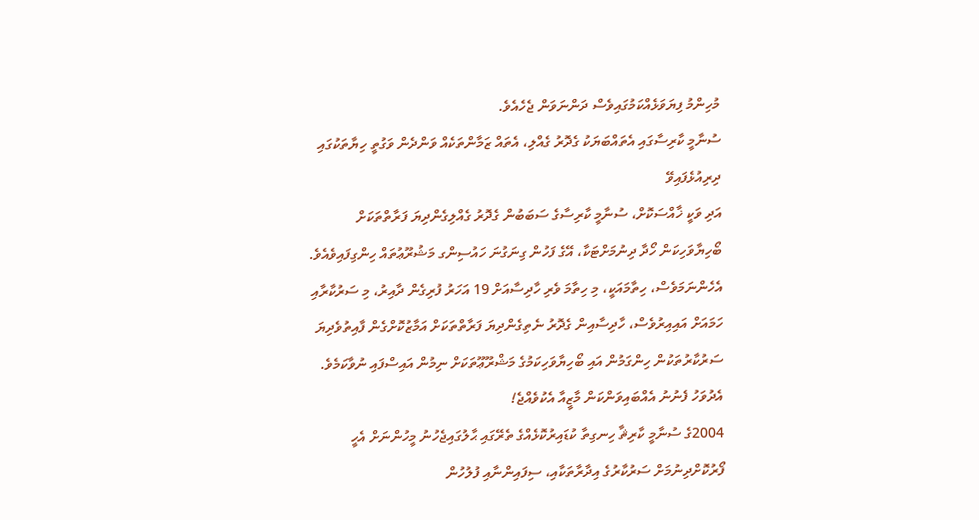މުހިންމު ފިޔަވަޅެއްކަމުގައިވެސް ދަންނަވަން ޖެހެއެވެ.
ސުނާމީ ކާރިސާގައި އެތައްބަޔަކު ގެދޮރު ގެއްލި، އެތައް ޒަމާންތަކެއް ވަންދެން ވަގުތީ ހިޔާތަކުގައި ދިރިއުޅެފައިވޭ
އަދި ވަކީ ޚާއްސަކޮށް، ސުނާމީ ކާރިސާގެ ސަބަބުން ގެދޮރު ގެއްލިގެންދިޔަ ފަރާތްތަކަށް ބޯހިޔާވަހިކަން ހޯދާ ދިނުމަށްޓަކާ، އޭގެ ފަހުން ގިނަގުނަ ހައުސިންގ މަޝުރޫޢުތައް ހިންގިފައިވެއެވެ. އެހެންނަމަވެސް، ހިތާމައަކީ، މި ހިތާމަ ވެރި ހާދިސާއަށް 19 އަހަރު ފުރިގެން ދާއިރު، މި ސަރުކާރާއި ހަމައަށް އައިއިރުވެސް، ހާދިސާއިން ގެދޮރު ނެތިގެންދިޔަ ފަރާތްތަކަށް އަމާޒުކޮށްގެން ފާއިތުވެދިޔަ ސަރުކާރުތަކުން ހިންގަމުން އައި ބޯހިޔާވަހިކަމުގެ މަޝްރޫޢޫތަކަށް ނިމުން އައިސްފައި ނުވާކަމެވެ.
އެދުވަހު ފެނުނު އެއްބައިވަންކަން މާޒީއާ އެކުވެއްޖެ!
2004ގެ ސުނާމީ ކާރިޘާ ހިނގިތާ ކުޑައިރުކޮޅެއްގެ ތެރޭގައި ޙާލުގައިޖެހުނު މީހުންނަށް އެހީ ފޯރުކޮށްދިނުމަށް ސަރުކާރުގެ އިދާރާތަކާއި، ސިފައިންނާއި ފުލުހުން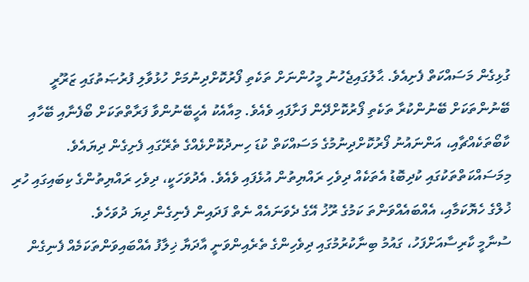ގުޅިގެން މަސައްކަތް ފެށިއެވެ. ޙާލުގައިޖެހުނު މީހުންނަށް ތަކެތި ފޯރުކޮށްދިނުމަށް ހުޅުވާލި ފުރުޞަތުގައި ޒަރޫރީ ބޭނުންތަކަށް ބޭނުންކުރާ ތަކެތި ފޯރުކޮށްދޭން ފަށާފައި ވެއެވެ. މިއާއެކު އެހީބޭނުންވާ ފަރާތްތަކަށް ބޯފެނާއި ބޭހާއި ކާބޯތަކެއްޗާއި، އަންނައުނު ފޯރުކޮށްދިނުމުގެ މަސައްކަތް ކުޑަ ހިނދުކޮށްޅެއްގެ ތެރޭގައި ފެށިގެން ދިޔައެވެ. މިމަސައްކަތްތަކުގައި ކުދިބޮޑު އެތަކެއް ދިވެހި ރައްޔިތުން އުޅެފައި ވެއެވެ. އެދުވަހަކީ، ދިވެހި ރައްޔިތުންގެ ކިބައިގައި ހުރި ޚުލްގެ ހެޔޮކަމާއި، އެއްބައެއްވަންތަ ކަމުގެ ރޫޚު އޭގެ ދެވަނައެއް ނެތް ފަދައިން ފެނިގެން ދިޔަ ދުވަހެވެ.
ސުނާމީ ކާރިސާއަށްފަހު، ގައުމު ބިނާކުރުމުގައި ދިވެހިންގެ ތެރެއިންވަނީ އާދަޔާ ޚިލާފު އެއްބައިވަންތަކަމެއް ފެނިގެން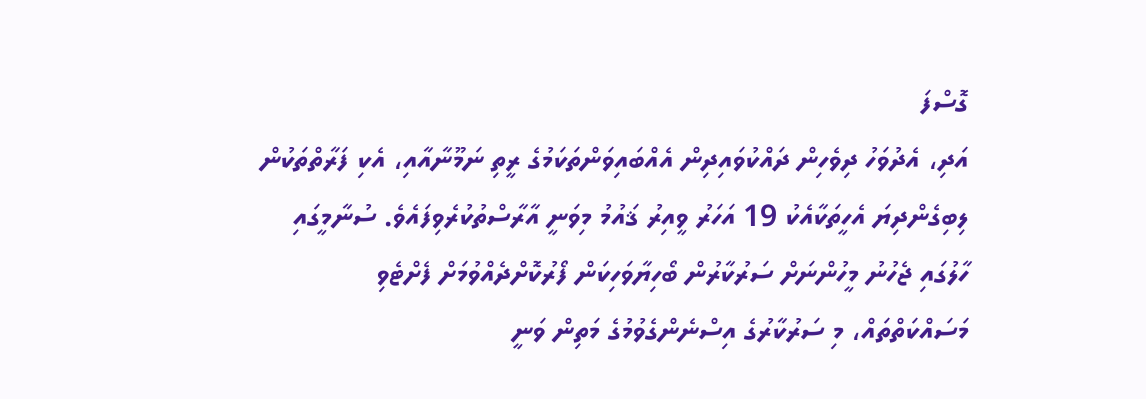ގޮސްފަ
އަދި، އެދުވަހު ދިވެހިން ދައްކުވައިދިން އެއްބައިވަންތަކަމުގެ ރީތި ނަމޫނާއާއި، އެކި ފަރާތްތަކުން ލިބިގެންދިޔަ އެހީތަކާއެކު 19 އަހަރު ވީއިރު ޤައުމު މިވަނީ އާރާސްތުކުރެވިފައެވެ. ސުނާމީގައި ހާލުގައި ޖެހުނު މީހުންނަށް ސަރުކާރުން ބޯހިޔާވަހިކަން ފޯރުކޮށްދެއްވުމަށް ފެށްޓެވި މަސައްކަތްތައް، މި ސަރުކާރުގެ އިސްނެންގެވުމުގެ މަތިން ވަނީ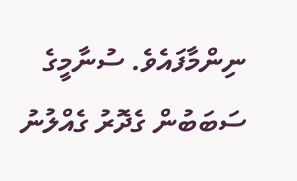ނިންމާފައެވެ. ސުނާމީގެ ސަބަބުން ގެދޮރު ގެއްލުނު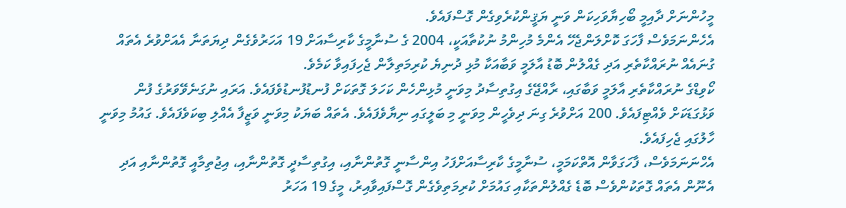މީހުންނަށް ދާއިމީ ބޯހިޔާވަހިކަން ވަނީ ޔަޤީންކުރެވިގެން ގޮސްފައެވެ.
އެހެންނަމަވެސް ފާހަގަ ކޮށްލަންޖެހޭ އެންމެ މުހިންމު ނުކުތާއަކީ، 2004 ގެ ސުނާމީގެ ކާރިސާއަށް 19 އަހަރުވެގެން ދިޔަތަނާ އެއަށްވުރެ އެތައް ގުނައެއް ނުރައްކާތެރި އަދި ގެއްލުން ބޮޑު އާލަމީ ވަބާއަކާ މުޅި ދުނިޔެ ކުރިމަތިލާން ޖެހިފައިވާ ކަމެވެ.
ކޯވިޑްގެ ނުރައްކާތެރި އާލަމީ ވަބާގައި، ރާއްޖޭގެ އިގުތިސާދު މިވަނީ މުޅިންހެން ކަހަލަ ގޮތަކަށް ފުނޑުފުނޑުވެފައެވެ. އަރައި ނުގަނެވޭވަރުގެ ފުން ވަޅުގަޑަކަށް ވެއްޓިފައެވެ. 200 އަށްވުރެ ގިނަ ދިވެހީން މިވަނީ މި ބަލީގައި ނިޔާވެފައެވެ. އެތައް ބަޔަކު މިވަނީ ވަޒީފާ އެއްލި ބިކަވެފައެވެ. ގައުމު މިވަނީ ހާލުގައި ޖެހިފައެވެ.
އެހްނަނަމަވެސް، ފާހަގަވާން އޮތްކަމަމީ، ސުނާމީގެ ކާރިސާއަށްފަހު އިންސާނީ ގޮތުންނާއި، އިގުތިސާދީ ގޮތުންނާއި، އިޖުތިމާއީ ގޮތުންނާއި އަދި އެނޫން އެތައް ގޮތަކުންވެސް ބޮޑެ ގެއްލުންތަކާއި ގައުމަށް ކުރިމަތިވެގެން ގޮސްފައިވާއިރު، މީގެ 19 އަހަރު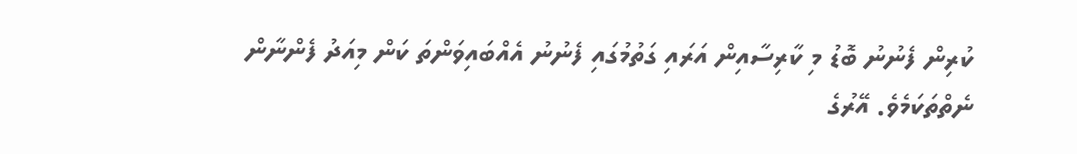ކުރިން ފެނުނު ބޮޑު މި ކާރިސާއިން އަރައި ގަތުމުގައި ފެނުނު އެއްބައިވަންތަ ކަން މިއަދު ފެންނާން ނެތްތަކަމެވެ. އޭރުގެ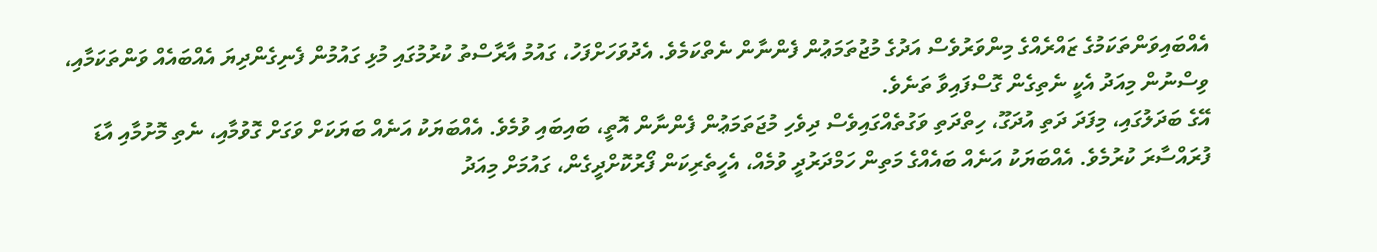އެއްބައިވަންތަކަމުގެ ޒައްރެއްގެ މިންވަރުވެސް އަދުގެ މުޖުތަމަޢުން ފެންނާން ނެތްކަމެވެ. އެދުވަހަށްފަހު، ގައުމު އާރާސްތު ކުރުމުގައި މުޅި ގައުމުން ފެނިގެންދިޔަ އެއްބައެއް ވަންތަކަމާއި، ވިސްނުން މިއަދު އެކީ ނެތިގެން ގޮސްފައިވާ ތަނެވެ.
އޭގެ ބަދަލުގައި، މިފަދަ ދަތި އުދަގޫ، ހިތްދަތި ވަގުތެއްގައިވެސް ދިވެހި މުޖަތަމަޢުން ފެންނާން އޮތީ، ބައިބައި ވުމެވެ. އެއްބަޔަކު އަނެއް ބަޔަކަށް ވަގަށް ގޮވުމާއި، ނެތި މޮށުމާއި އާޑަ ފުރައްސާރަ ކުރުމެވެ. އެއްބަޔަކު އަނެއް ބައެއްގެ މަތިން ހަމްދަރުދީ ވުމެއް، އެހީތެރިކަން ފޯރުކޮށްދީގެން، ގައުމަށް މިއަދު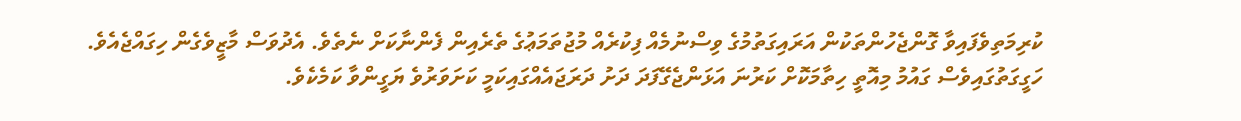ކުރިމަތިވެފައިވާ ގޮންޖެހުންތަކުން އަރައިގަތުމުގެ ވިސްނުމެއް ފިކުރެއް މުޖުތަމަޢުގެ ތެރެއިން ފެންނާކަށް ނެތެވެ. އެދުވަސް މާޒީވެގެން ހިގައްޖެއެވެ. ހަގީގަތުގައިވެސް ގައުމު މިއޮތީ ހިތާމަކޮށް ކަރުނަ އަޅަންޖެގޭފަދަ ދަށު ދަރަޖައެއްގައިކަމީ ކަށަވަރުވެ ޔަގީންވާ ކަމެކެވެ.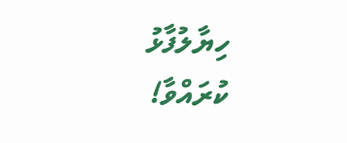ހިޔާލުފާޅު ކުރައްވާ!